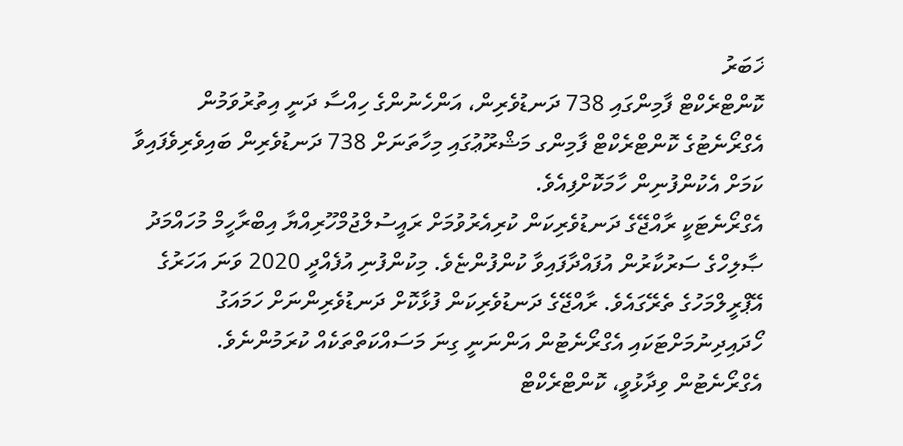ޚަބަރު
ކޮންޓްރެކްޓް ފާމިންގައި 738 ދަނޑުވެރިން، އަންހެނުންގެ ހިއްސާ ދަނީ އިތުރުވަމުން
އެގްރޯނެޓުގެ ކޮންޓްރެކްޓް ފާމިންގ މަޝްރޫޢުގައި މިހާތަނަށް 738 ދަނޑުވެރިން ބައިވެރިވެފައިވާ ކަމަށް އެކުންފުނިން ހާމަކޮށްފިއެވެ.
އެގްރޯނެޓަކީ ރާއްޖޭގެ ދަނޑުވެރިކަން ކުރިއެރުވުމަށް ރައީސުލްޖުމްހޫރިއްޔާ އިބްރާހީމް މުހައްމަދު ޞާލިހްގެ ސަރުކާރުން އުފައްދާފައިވާ ކުންފުންޏެވެ. މިކުންފުނި އުފެއްދީ 2020 ވަނަ އަހަރުގެ އޭޕްރީލްމަހުގެ ތެރޭގައެވެ. ރާއްޖޭގެ ދަނޑުވެރިކަން ފުޅާކޮށް ދަނޑުވެރިންނަށް ހަމައަގު ހޯދައިދިނުމަށްޓަކައި އެގްރޯނެޓުން އަންނަނީ ގިނަ މަސައްކަތްތަކެއް ކުރަމުންނެވެ.
އެގްރޯނެޓުން ވިދާޅުވީ، ކޮންޓްރެކްޓް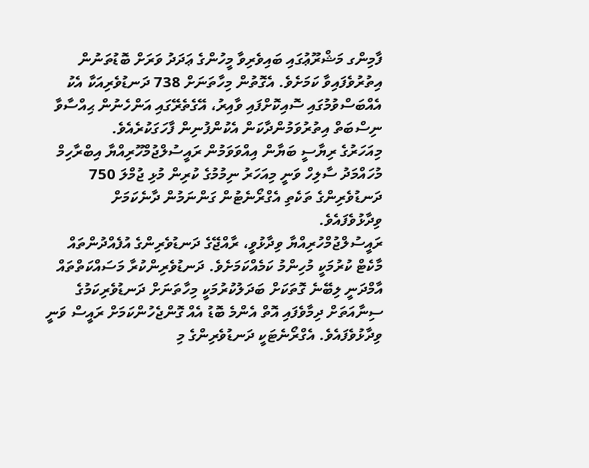ފާމިންގ މަޝްރޫޢުގައި ބައިވެރިވާ މީހުންގެ ޢަދަދު ވަރަށް ބޮޑުތަނުން އިތުރުވެފައިވާ ކަމަށެވެ. އެގޮތުން މިހާތަނަށް 738 ދަނޑުވެރިއަކާ އެކު އެއްބަސްވުމުގައި ސޮއިކޮށްފައި ވާއިރު، އޭގެތެރޭގައި އަންހެނުން ޙިއްސާވާ ނިސްބަތް އިތުރުވަމުންދާކަން އެކުންފުނިން ފާހަގަކުރެއެވެ.
މިއަހަރުގެ ރިޔާސީ ބަޔާން އިއްވަވަމުން ރައީސުލްޖުމްހޫރިއްޔާ އިބްރާހިމް މުހައްމަދު ސާލިހް ވަނީ މިއަހަރު ނިމުމުގެ ކުރިން މުޅި ޖުމްލަ 750 ދަނޑުވެރިންގެ ތަކެތި އެގްރޯނެޓުން ގަންނަމުން ދާނެކަމަށް ވިދާޅުވެފައެވެ.
ރައީސުލްޖުމްހުރިއްޔާ ވިދާޅުވީ، ރާއްޖޭގެ ދަނޑުވެރިންގެ އުފެއްދުންތައް މާކެޓް ކުރުމަކީ މުހިންމު ކަމެއްކަމަށެވެ. ދަނޑުވެރިންކުރާ މަސައްކަތްތައް އާމްދަނީ ލިބޭނެ ގޮތަކަށް ބަދަލުކުރުމަކީ މިހާތަނަށް ދަނޑުވެރިކަމުގެ ސިނާއަތަށް ދިމާވެފައި އޮތް އެންމެ ބޮޑު އެއް ގޮންޖެހުންކަމަށް ރައީސް ވަނީ ވިދާޅުވެފައެވެ. އެގްރޯނެޓަކީ ދަނޑުވެރިންގެ މި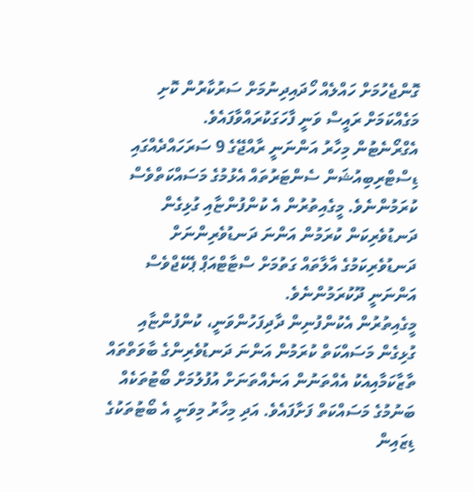ގޮންޖެހުމަށް ހައްލެއް ހޯދައިދިނުމަށް ސަރުކާރުން ކޮށި މަގެއްކަމަށް ރައީސް ވަނީ ފާހަގަކުރައްވާފައެވެ.
އެގްރޯނެޓުން މިހާރު އަންނަނީ ރާއްޖޭގެ 9 ސަރަހައްދެއްގައި ޑިސްޓްރިބިއުޝަން ސެންޓަރުތައް އެޅުމުގެ މަސައްކަތްވެސް ކުރަމުންނެވެ. މީގެއިތުރުން އެ ކުންފުންޏާއި ގުޅިގެން ދަނޑުވެރިކަން ކުރަމުން އަންނަ ދަނޑުވެރިންނަށް ދަނޑުވެރިކަމުގެ އާލާތައް ގަތުމަށް ސްޓާޓްއަޕް ޕެކޭޖްވެސް އަންނަނީ ދޫކުރަމުންނެވެ.
މީގެއިތުރުން އެކުންފުނިން ދާދިފަހުންވަނީ، ކުންފުންޏާއި ގުޅިގެން މަސައްކަތް ކުރަމުން އަންނަ ދަނޑުވެރިންގެ ބާވަތްތައް ތާޒާކަމާއިއެކު އެއްތަނުން އަނެއްތަނަށް އުފުލުމަށް ބޯޓުތަކެއް ބަނުމުގެ މަސައްކަތް ފަށާފައެވެ. އަދި މިހާރު މިވަނީ އެ ބޯޓުތަކުގެ ޑިޒައިން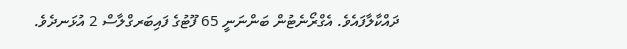ދައްކާލާފައެވެ. އެގްރޯނެޓުން ބަންނަނީ 65 ފޫޓުގެ ފައިބަރގްލާސް 2 އުޅަނދެވެ.